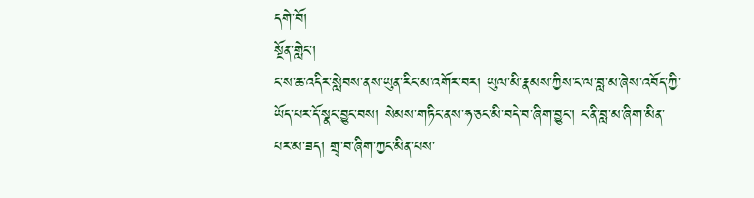དགེ་བོ།
སྔོན་གླེང་།
ང་ས་ཆ་འདིར་སླེབས་ནས་ཡུན་རིང་མ་འགོར་བར། ཡུལ་མི་རྣམས་ཀྱིས་ང་ལ་བླ་མ་ཞེས་འབོད་ཀྱི་ཡོད་པར་དོ་སྣང་བྱུང་བས། སེམས་གཏིང་ནས་ཧ་ཅང་མི་བདེ་བ་ཞིག་བྱུང་། ང་ནི་བླ་མ་ཞིག་མིན་པར་མ་ཟད། གྲྭ་བ་ཞིག་ཀྱང་མིན་པས་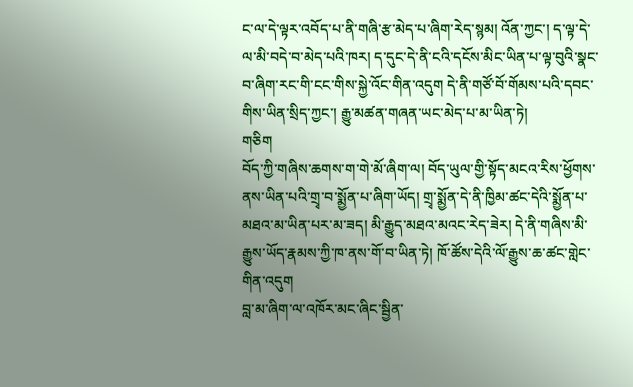ང་ལ་དེ་ལྟར་འབོད་པ་ནི་གཞི་རྩ་མེད་པ་ཞིག་རེད་སྙམ། འོན་ཀྱང་། ད་ལྟ་དེ་ལ་མི་བདེ་བ་མེད་པའི་ཁར། ད་དུང་དེ་ནི་ངའི་དངོས་མིང་ཡིན་པ་ལྟ་བུའི་སྣང་བ་ཞིག་རང་གི་ངང་གིས་སྐྱེ་འོང་གིན་འདུག དེ་ནི་གཙོ་བོ་གོམས་པའི་དབང་གིས་ཡིན་སྲིད་ཀྱང་། རྒྱུ་མཚན་གཞན་ཡང་མེད་པ་མ་ཡིན་ཏེ།
གཅིག
བོད་ཀྱི་གཞིས་ཆགས་ག་གེ་མོ་ཞིག་ལ། བོད་ཡུལ་གྱི་སྟོད་མངའ་རིས་ཕྱོགས་ནས་ཡིན་པའི་གྲྭ་བ་སྨྱོན་པ་ཞིག་ཡོད། གྲྭ་སྨྱོན་དེ་ནི་ཁྱིམ་ཚང་དེའི་སྨྱོན་པ་མཐའ་མ་ཡིན་པར་མ་ཟད། མི་རྒྱུད་མཐའ་མའང་རེད་ཟེར། དེ་ནི་གཞིས་མི་རྒྱུས་ཡོད་རྣམས་ཀྱི་ཁ་ནས་གོ་བ་ཡིན་ཏེ། ཁོ་ཚོས་དེའི་ལོ་རྒྱུས་ཆ་ཚང་གླེང་གིན་འདུག
བླ་མ་ཞིག་ལ་འཁོར་མང་ཞིང་སྦྱིན་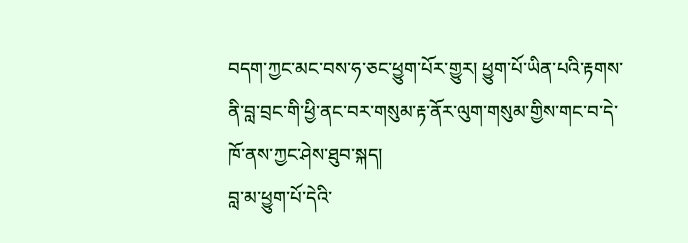བདག་ཀྱང་མང་བས་ཧ་ཅང་ཕྱུག་པོར་གྱུར། ཕྱུག་པོ་ཡིན་པའི་རྟགས་ནི་བླ་བྲང་གི་ཕྱི་ནང་བར་གསུམ་རྟ་ནོར་ལུག་གསུམ་གྱིས་གང་བ་དེ་ཁོ་ནས་ཀྱང་ཤེས་ཐུབ་སྐད།
བླ་མ་ཕྱུག་པོ་དེའི་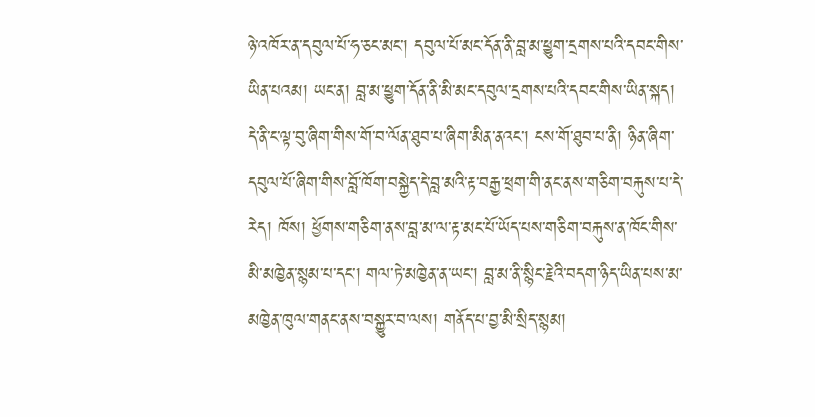ཉེ་འཁོར་ན་དབུལ་པོ་ཧ་ཅང་མང་། དབུལ་པོ་མང་དོན་ནི་བླ་མ་ཕྱུག་དྲགས་པའི་དབང་གིས་ཡིན་པའམ། ཡང་ན། བླ་མ་ཕྱུག་དོན་ནི་མི་མང་དབུལ་དྲགས་པའི་དབང་གིས་ཡིན་སྐད། དེ་ནི་ང་ལྟ་བུ་ཞིག་གིས་གོ་བ་ལོན་ཐུབ་པ་ཞིག་མིན་ནའང་། ངས་གོ་ཐུབ་པ་ནི། ཉིན་ཞིག་དབུལ་པོ་ཞིག་གིས་བློ་ཁོག་བསྐྱེད་དེ་བླ་མའི་རྟ་བརྒྱ་ཕྲག་གི་ནང་ནས་གཅིག་བརྐུས་པ་དེ་རེད། ཁོས། ཕྱོགས་གཅིག་ནས་བླ་མ་ལ་རྟ་མང་པོ་ཡོད་པས་གཅིག་བརྐུས་ན་ཁོང་གིས་མི་མཁྱེན་སྙམ་པ་དང་། གལ་ཏེ་མཁྱེན་ན་ཡང་། བླ་མ་ནི་སྙིང་རྗེའི་བདག་ཉིད་ཡིན་པས་མ་མཁྱེན་ཁུལ་གནང་ནས་བསྐྱུར་བ་ལས། གནོད་པ་བྱ་མི་སྲིད་སྙམ།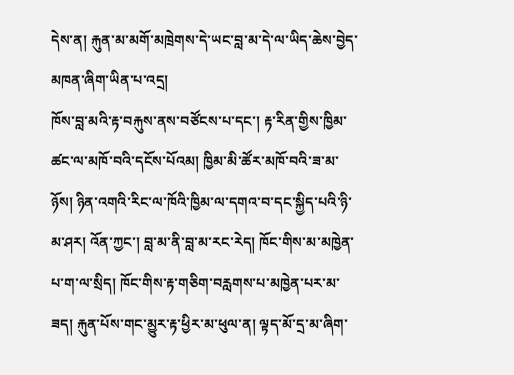དེས་ན། རྐུན་མ་མགོ་མཁྲེགས་དེ་ཡང་བླ་མ་དེ་ལ་ཡིད་ཆེས་བྱེད་མཁན་ཞིག་ཡིན་པ་འདྲ།
ཁོས་བླ་མའི་རྟ་བརྐུས་ནས་བཙོངས་པ་དང་། རྟ་རིན་གྱིས་ཁྱིམ་ཚང་ལ་མཁོ་བའི་དངོས་པོའམ། ཁྱིམ་མི་ཚོར་མཁོ་བའི་ཟ་མ་ཉོས། ཉིན་འགའི་རིང་ལ་ཁོའི་ཁྱིམ་ལ་དགའ་བ་དང་སྐྱིད་པའི་ཉི་མ་ཤར། འོན་ཀྱང་། བླ་མ་ནི་བླ་མ་རང་རེད། ཁོང་གིས་མ་མཁྱེན་པ་ག་ལ་སྲིད། ཁོང་གིས་རྟ་གཅིག་བརླགས་པ་མཁྱེན་པར་མ་ཟད། རྐུན་པོས་གང་མྱུར་རྟ་ཕྱིར་མ་ཕུལ་ན། ལྟད་མོ་དྲ་མ་ཞིག་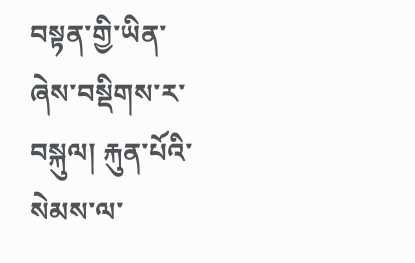བསྟན་གྱི་ཡིན་ཞེས་བསྡིགས་ར་བསྐུལ། རྐུན་པོའི་སེམས་ལ་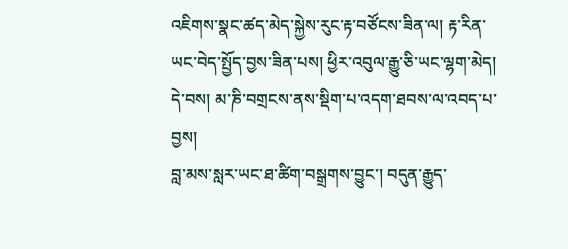འཇིགས་སྣང་ཚད་མེད་སྐྱེས་རུང་རྟ་བཙོངས་ཟིན་ལ། རྟ་རིན་ཡང་བེད་སྤྱོད་བྱས་ཟིན་པས། ཕྱིར་འབུལ་རྒྱུ་ཅི་ཡང་ལྷག་མེད། དེ་བས། མ་ཎི་བགྲངས་ནས་སྡིག་པ་འདག་ཐབས་ལ་འབད་པ་བྱས།
བླ་མས་སླར་ཡང་ཐ་ཚིག་བསྒྲགས་བྱུང་། བདུན་རྒྱུད་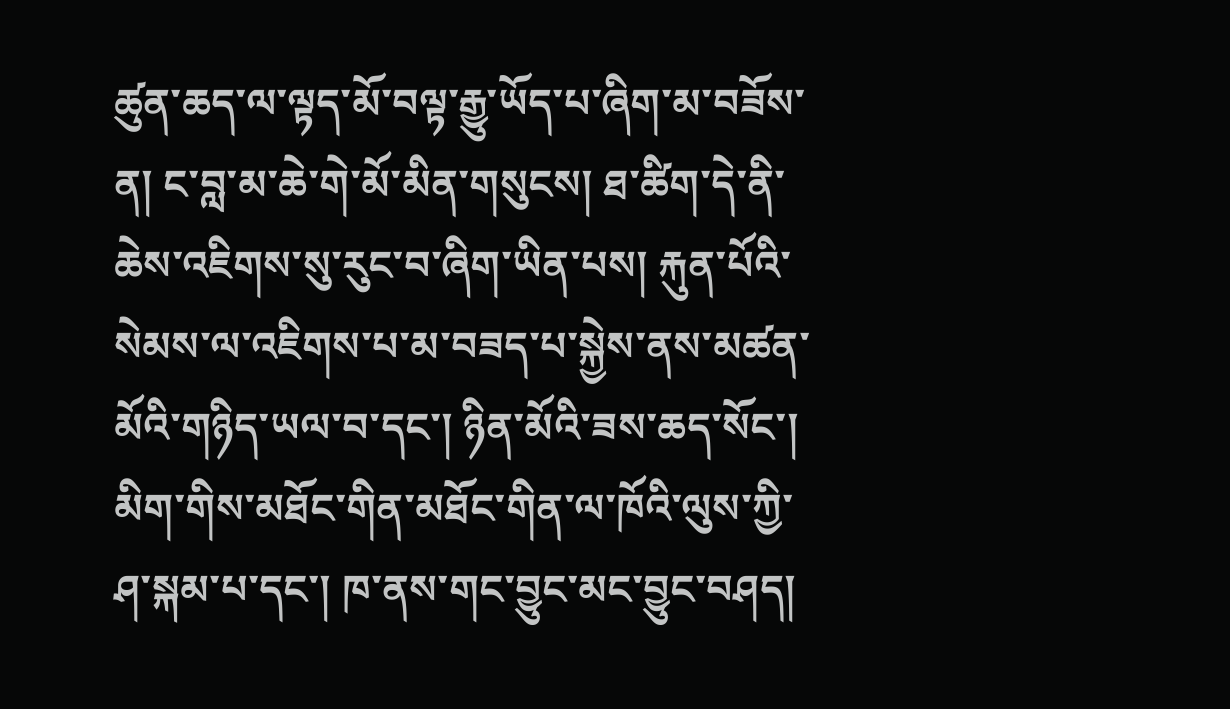ཚུན་ཆད་ལ་ལྟད་མོ་བལྟ་རྒྱུ་ཡོད་པ་ཞིག་མ་བཟོས་ན། ང་བླ་མ་ཆེ་གེ་མོ་མིན་གསུངས། ཐ་ཚིག་དེ་ནི་ཆེས་འཇིགས་སུ་རུང་བ་ཞིག་ཡིན་པས། རྐུན་པོའི་སེམས་ལ་འཇིགས་པ་མ་བཟད་པ་སྐྱེས་ནས་མཚན་མོའི་གཉིད་ཡལ་བ་དང་། ཉིན་མོའི་ཟས་ཆད་སོང་། མིག་གིས་མཐོང་གིན་མཐོང་གིན་ལ་ཁོའི་ལུས་ཀྱི་ཤ་སྐམ་པ་དང་། ཁ་ནས་གང་བྱུང་མང་བྱུང་བཤད།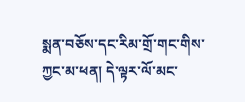སྨན་བཅོས་དང་རིམ་གྲོ་གང་གིས་ཀྱང་མ་ཕན། དེ་ལྟར་ལོ་མང་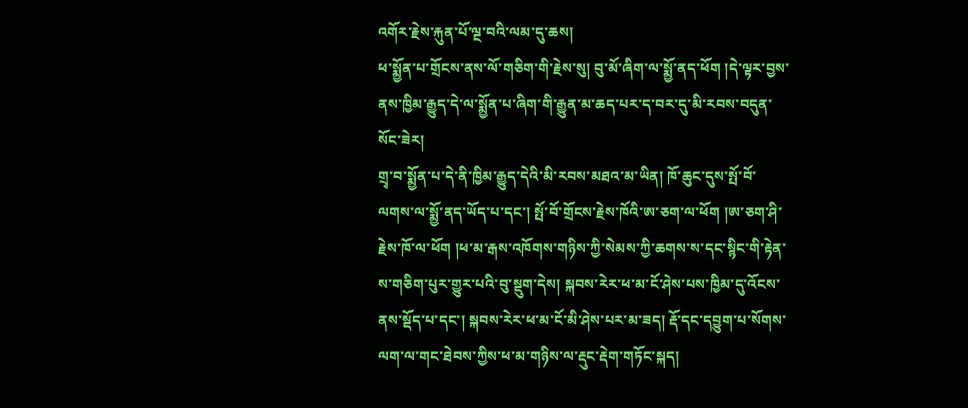འགོར་རྗེས་རྐུན་པོ་ལྔ་བའི་ལམ་དུ་ཆས།
ཕ་སྨྱོན་པ་གྲོངས་ནས་ལོ་གཅིག་གི་རྗེས་སུ། བུ་མོ་ཞིག་ལ་སྨྱོ་ནད་ཕོག །དེ་ལྟར་བྱས་ནས་ཁྱིམ་རྒྱུད་དེ་ལ་སྨྱོན་པ་ཞིག་གི་རྒྱུན་མ་ཆད་པར་ད་བར་དུ་མི་རབས་བདུན་སོང་ཟེར།
གྲྭ་བ་སྨྱོན་པ་དེ་ནི་ཁྱིམ་རྒྱུད་དེའི་མི་རབས་མཐའ་མ་ཡིན། ཁོ་ཆུང་དུས་སྤོ་བོ་ལགས་ལ་སྨྱོ་ནད་ཡོད་པ་དང་། སྤོ་བོ་གྲོངས་རྗེས་ཁོའི་ཨ་ཅག་ལ་ཕོག །ཨ་ཅག་ཤི་རྗེས་ཁོ་ལ་ཕོག །ཕ་མ་རྒས་འཁོགས་གཉིས་ཀྱི་སེམས་ཀྱི་ཆགས་ས་དང་སྙིང་གི་རྟེན་ས་གཅིག་པུར་གྱུར་པའི་བུ་སྡུག་དེས། སྐབས་རེར་ཕ་མ་ངོ་ཤེས་པས་ཁྱིམ་དུ་འོངས་ནས་སྡོད་པ་དང་། སྐབས་རེར་ཕ་མ་ངོ་མི་ཤེས་པར་མ་ཟད། རྡོ་དང་དབྱུག་པ་སོགས་ལག་ལ་གང་ཐེབས་ཀྱིས་ཕ་མ་གཉིས་ལ་རྡུང་རྡེག་གཏོང་སྐད།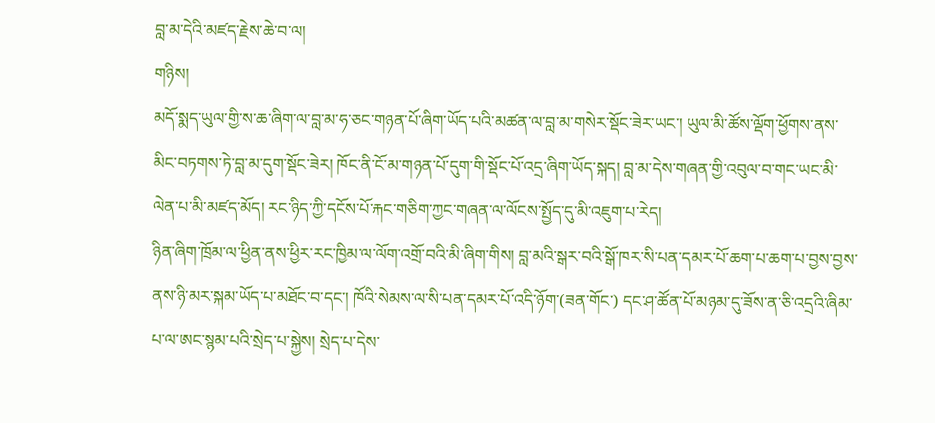བླ་མ་དེའི་མཛད་རྗེས་ཆེ་བ་ལ།
གཉིས།
མདོ་སྨད་ཡུལ་གྱི་ས་ཆ་ཞིག་ལ་བླ་མ་ཧ་ཅང་གཉན་པོ་ཞིག་ཡོད་པའི་མཚན་ལ་བླ་མ་གསེར་སྡོང་ཟེར་ཡང་། ཡུལ་མི་ཚོས་ལྡོག་ཕྱོགས་ནས་མིང་བཏགས་ཏེ་བླ་མ་དུག་སྡོང་ཟེར། ཁོང་ནི་ངོ་མ་གཉན་པོ་དུག་གི་སྡོང་པོ་འདྲ་ཞིག་ཡོད་སྐད། བླ་མ་དེས་གཞན་གྱི་འབུལ་བ་གང་ཡང་མི་ལེན་པ་མི་མཛད་མོད། རང་ཉིད་ཀྱི་དངོས་པོ་རྐང་གཅིག་ཀྱང་གཞན་ལ་ལོངས་སྤྱོད་དུ་མི་འཇུག་པ་རེད།
ཉིན་ཞིག་ཁྲོམ་ལ་ཕྱིན་ནས་ཕྱིར་རང་ཁྱིམ་ལ་ལོག་འགྲོ་བའི་མི་ཞིག་གིས། བླ་མའི་སྒར་བའི་སྒོ་ཁར་སི་པན་དམར་པོ་ཆག་པ་ཆག་པ་བྱས་བྱས་ནས་ཉི་མར་སྐམ་ཡོད་པ་མཐོང་བ་དང་། ཁོའི་སེམས་ལ་སི་པན་དམར་པོ་འདི་ཉོག་(ཟན་གོང་) དང་ཤ་ཚོན་པོ་མཉམ་དུ་ཟོས་ན་ཅི་འདྲའི་ཞིམ་པ་ལ་ཨང་སྙམ་པའི་སྲེད་པ་སྐྱེས། སྲེད་པ་དེས་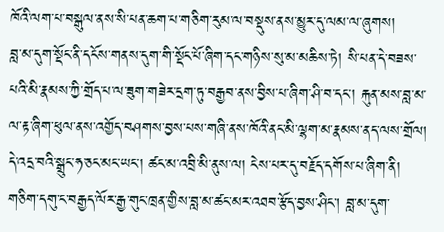ཁོའི་ལག་པ་བསྒུལ་ནས་སི་པན་ཆག་པ་གཅིག་རུམ་ལ་བསྡུས་ནས་མྱུར་དུ་ལམ་ལ་ཞུགས།
བླ་མ་དུག་སྡོང་ནི་དངོས་གནས་དུག་གི་སྡོང་པོ་ཞིག་དང་གཉིས་སུ་མ་མཆིས་ཏེ། སི་པན་དེ་བཟས་པའི་མི་རྣམས་ཀྱི་གྲོད་པ་ལ་ཟུག་གཟེར་དྲག་ཏུ་བརྒྱབ་ནས་བྱིས་པ་ཞིག་ཤི་བ་དང་། རྐུན་མས་བླ་མ་ལ་རྟ་ཞིག་ཕུལ་ནས་འགྱོད་བཤགས་བྱས་པས་གཞི་ནས་ཁོའི་ནང་མི་ལྷག་མ་རྣམས་ནད་ལས་གྲོལ།
དེ་འདྲ་བའི་སྒྲུང་ཧ་ཅང་མང་ཡང་། ཚང་མ་འབྲི་མི་ནུས་ལ། ངེས་པར་དུ་བརྗོད་དགོས་པ་ཞིག་ནི། གཅིག་དགུ་ང་བརྒྱད་ལོར་རྒྱ་གུང་ཁྲན་གྱིས་བླ་མ་ཚང་མར་འཐབ་རྩོད་བྱས་ཤིང་། བླ་མ་དུག་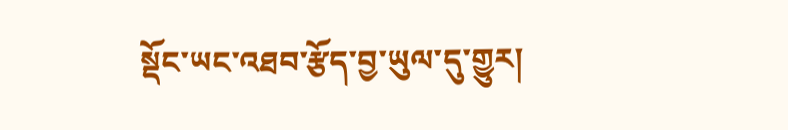སྡོང་ཡང་འཐབ་རྩོད་བྱ་ཡུལ་དུ་གྱུར།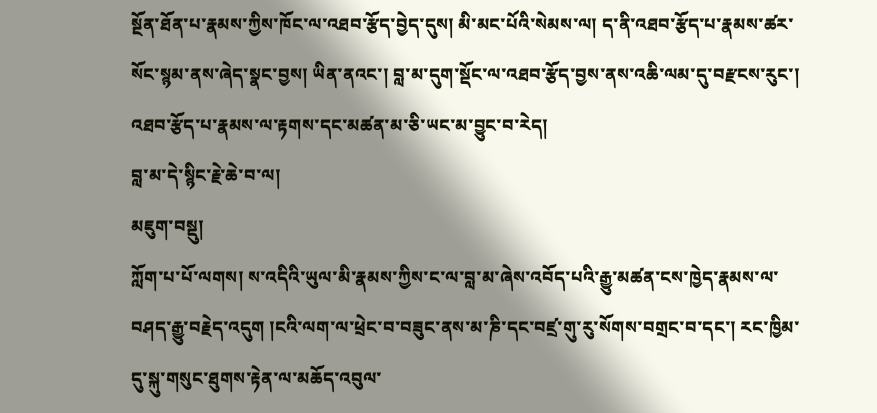སྔོན་ཐོན་པ་རྣམས་ཀྱིས་ཁོང་ལ་འཐབ་རྩོད་བྱེད་དུས། མི་མང་པོའི་སེམས་ལ། ད་ནི་འཐབ་རྩོད་པ་རྣམས་ཚར་སོང་སྙམ་ནས་ཞེད་སྣང་བྱས། ཡིན་ནའང་། བླ་མ་དུག་སྡོང་ལ་འཐབ་རྩོད་བྱས་ནས་འཆི་ལམ་དུ་བརྫངས་རུང་། འཐབ་རྩོད་པ་རྣམས་ལ་རྟགས་དང་མཚན་མ་ཅི་ཡང་མ་བྱུང་བ་རེད།
བླ་མ་དེ་སྙིང་རྗེ་ཆེ་བ་ལ།
མཇུག་བསྡུ།
ཀློག་པ་པོ་ལགས། ས་འདིའི་ཡུལ་མི་རྣམས་ཀྱིས་ང་ལ་བླ་མ་ཞེས་འབོད་པའི་རྒྱུ་མཚན་ངས་ཁྱེད་རྣམས་ལ་བཤད་རྒྱུ་བརྗེད་འདུག །ངའི་ལག་ལ་ཕྲེང་བ་བཟུང་ནས་མ་ཎི་དང་བཛྲ་གུ་རུ་སོགས་བགྲང་བ་དང་། རང་ཁྱིམ་དུ་སྐུ་གསུང་ཐུགས་རྟེན་ལ་མཆོད་འབུལ་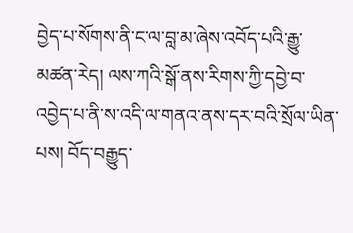བྱེད་པ་སོགས་ནི་ང་ལ་བླ་མ་ཞེས་འབོད་པའི་རྒྱུ་མཚན་རེད། ལས་ཀའི་སྒོ་ནས་རིགས་ཀྱི་དབྱེ་བ་འབྱེད་པ་ནི་ས་འདི་ལ་གནའ་ནས་དར་བའི་སྲོལ་ཡིན་པས། བོད་བརྒྱུད་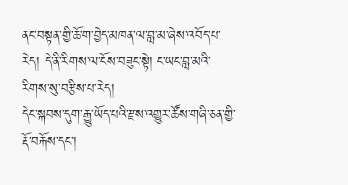ནང་བསྟན་གྱི་ཆོ་ག་བྱེད་མཁན་ལ་བླ་མ་ཞེས་འབོད་པ་རེད། དེ་ནི་རིགས་ལ་ངོས་བཟུང་སྟེ། ང་ཡང་བླ་མའི་རིགས་སུ་བརྩིས་པ་རེད།
དེང་སྐབས་དུག་རྒྱུ་ཡོད་པའི་རྫས་འགྱུར་ཚོས་གཞི་ཅན་གྱི་རྡོ་བརྐོས་དང་།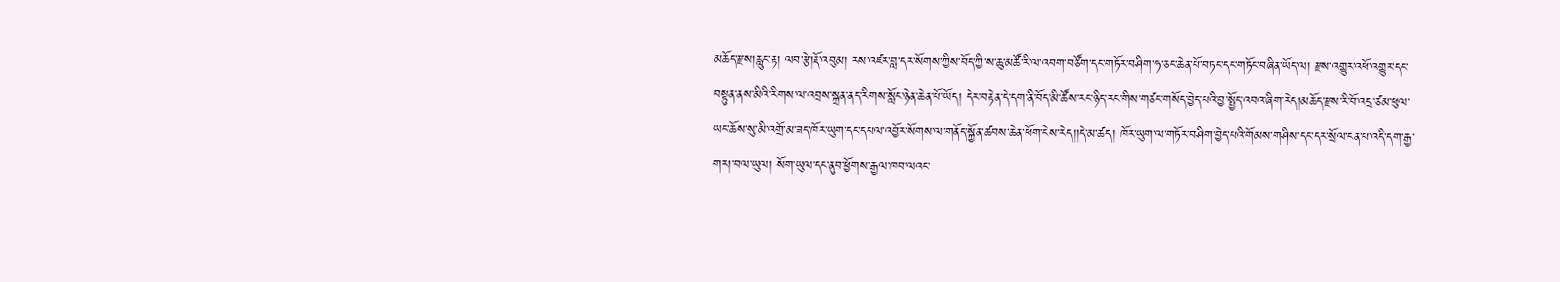མཆོད་རྫས།རླུང་རྟ། ལབ་རྩེ།རྡོ་འབུམ། རས་འཛར་བླ་དར་སོགས་ཀྱིས་བོད་ཀྱི་ས་ཆུ་མཚོ་རི་ལ་འབག་བཙོག་དང་གཏོར་བཤིག་ཧ་ཅང་ཆེན་པོ་བཏང་དང་གཏོང་བཞིན་ཡོད་ལ། རྫས་འགྱུར་འཕོ་འགྱུར་དང་བསྟུན་ནས་མིའི་རིགས་ལ་འབྲས་སྐྲན་ནད་རིགས་སློང་ཉེན་ཆེན་པོ་ཡོད། དེར་བརྟེན་དེ་དག་ནི་བོད་མི་ཚོས་རང་ཉིད་རང་གིས་གཙང་གསོད་བྱེད་པའི་བྱ་སྤྱོད་འབའ་ཞིག་རེད།མཆོད་རྫས་རི་བོ་འདྲ་ཙམ་ཕུལ་ཡང་ཆོས་སུ་མི་འགྲོ་མ་ཟད་ཁོར་ཡུག་དང་དཔལ་འབྱོར་སོགས་ལ་གནོད་སྐྱོན་ཚབས་ཆེན་ཕོག་ངེས་རེད།།དེ་མ་ཚད། ཁོར་ཡུག་ལ་གཏོར་བཤིག་བྱེད་པའི་གོམས་གཤིས་དང་དར་སྲོལ་ངན་པ་འདི་དག་རྒྱ་གར།་བལ་ཡུལ། སོག་ཡུལ་དང་ནུབ་ཕྱོགས་རྒྱལ་ཁབ་ལའང་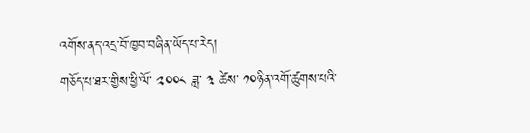འགོས་ནད་འདྲ་བོ་ཁྱབ་བཞིན་ཡོད་པ་རེད།
གཅོད་པ་ཐར་གྱིས་ཕྱི་ལོ་ ༢༠༠༨ ཟླ་ ༣ ཚེས་ ༡༠ཉིན་འགོ་ཚུགས་པའི་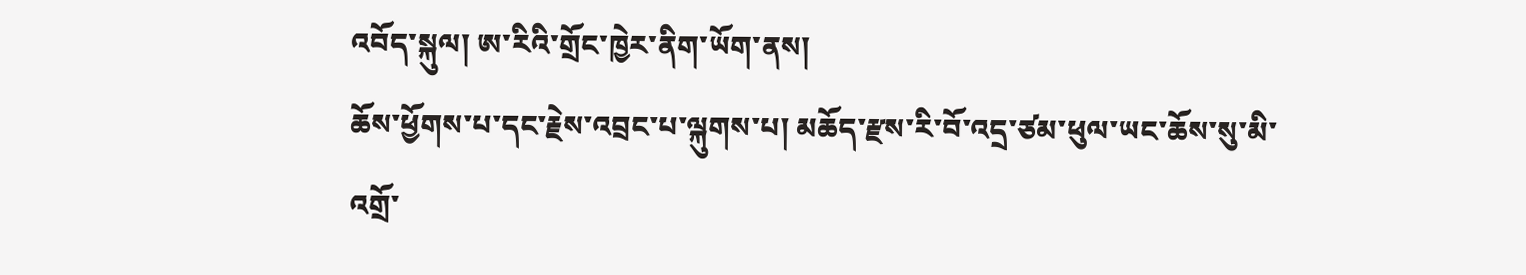འབོད་སྐུལ། ཨ་རིའི་གྲོང་ཁྱེར་ནིག་ཡོག་ནས།
ཆོས་ཕྱོགས་པ་དང་རྗེས་འབྲང་པ་ལྐུགས་པ། མཆོད་རྫས་རི་བོ་འདྲ་ཙམ་ཕུལ་ཡང་ཆོས་སུ་མི་འགྲོ་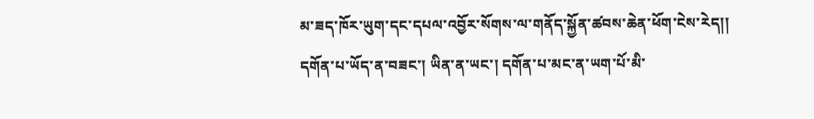མ་ཟད་ཁོར་ཡུག་དང་དཔལ་འབྱོར་སོགས་ལ་གནོད་སྐྱོན་ཚབས་ཆེན་ཕོག་ངེས་རེད།།
དགོན་པ་ཡོད་ན་བཟང་། ཡིན་ན་ཡང་། དགོན་པ་མང་ན་ཡག་པོ་མི་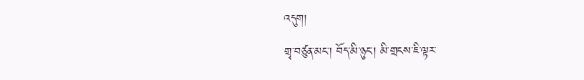འདུག།
གྲྭ་བཙུན་མང་། བོད་མི་ཉུང་། མི་གྲངས་ཇི་ལྟར་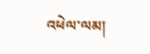འཕེལ་ལམ།